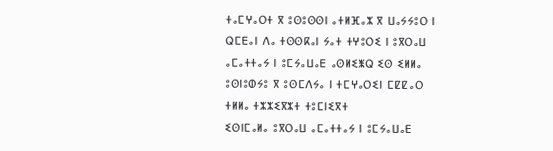ⵜⴰⵎⵖⴰⵔⵜ ⴳ ⵓⵙⵓⵙⵙⵏ ⴰⵜⵍⴼⴰⵣ ⴳ ⵡⴰⵢⵢⵓⵔ ⵏ ⵕⵎⴹⴰⵏ ⴷⴰ ⵜⵙⵙⴽⴰⵏ ⵢⴰⵜ ⵜⵖⵓⵔⵉ ⵏ ⵓⴳⵔⴰⵡ ⴰⵎⴰⵜⵜⴰⵢ ⵏ ⵓⵎⵢⴰⵡⴰⴹ ⴰⵙⵍⵉⵥⵕ ⵉⵙ ⵉⵍⵍⴰ ⵓⵙⵏⵓⵀⵢⵓ ⴳ ⵓⵙⵎⴷⵢⴰ ⵏ ⵜⵎⵖⴰⵔⵉⵏ ⵎⵇⵇⴰⵔ ⵜⵍⵍⴰ ⵜⵣⵣⵉⴳⵣⵜ ⵜⵓⵎⵏⵉⴳⵜ
ⵉⵙⵏⵎⴰⵍⴰ ⵓⴳⵔⴰⵡ ⴰⵎⴰⵜⵜⴰⵢ ⵏ ⵓⵎⵢⴰⵡⴰⴹ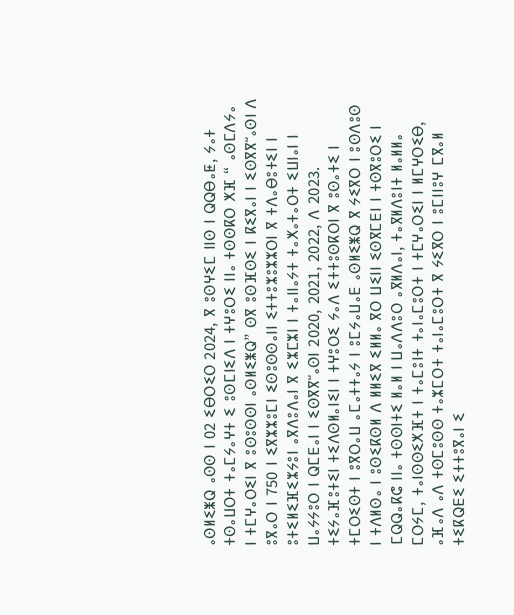ⴰⵙⵍⵉⵥⵕ ⴰⵙⵙ ⵏ 02 ⵉⴱⵔⵉⵔ 2024, ⴳ ⵓⵙⵖⵉⵎ ⵏⵏⵙ ⵏ ⵕⵕⴱⴰⵟ, ⵢⴰⵜ ⵜⵙⴰⵡⵔⵜ ⵜⴰⵎⵢⴰⵖⵜ ⵉ ⵓⵙⵎⵏⵉⴷ ⵏ ⵜⵖⵓⵔⵉ ⵏⵏⴰ ⵜⵙⵙⴽⵔ ⵅⴼ “ ⴰⵙⵎⴷⵢⴰ ⵏ ⵜⵎⵖⴰⵔⵉⵏ ⴳ ⵓⵙⵓⵙⵙⵏ ⴰⵙⵍⵉⵥⵕ” ⵙⴳ ⵓⵙⴼⵙⵉ ⵏ ⴽⵉⴳⴰⵏ ⵏ ⵉⵙⴳⴳⵯⴰⵙⵏ ⴷ ⵓⴳⴰⵔ ⵏ 750 ⵏ ⵉⴳⵣⵣⵓⵎⵏ ⵉⵙⵓⵙⵙⴰⵏⵏ ⵉⵜⵜⵓⵣⵓⵣⵣⵔⵏ ⴳ ⵜⴷⴰⴱⵓⵜⵉⵏ ⵏ ⵓⵜⵉⵍⵉⴼⵉⵣⵢⵓⵏ ⴰⴳⴷⵓⴷⴰⵏ ⴳ ⵉⵣⵎⵣⵏ ⵏ ⵜⴰⵏⵏⴰⵢⵜ ⵜⴰⵅⴰⵜⴰⵔⵜ ⵉⵡⵏⴰⵏ ⵏ ⵡⴰⵢⵢⵓⵔ ⵏ ⵕⵎⴹⴰⵏ ⵏ ⵉⵙⴳⴳⵯⴰⵙⵏ 2020, 2021, 2022, ⴷ 2023.
ⵜⵉⵢⴰⴼⵓⵜⵉⵏ ⵜⵉⴷⵙⵍⴰⵏⵉⵏ ⵏ ⵜⵖⵓⵔⵉ ⵢⴰⴷ ⵉⵜⵜⵓⵙⴽⵔⵏ ⴳ ⵓⵙⴰⵜⵉ ⵏ ⵜⵎⵔⵉⵙⵜ ⵏ ⵓⴳⵔⴰⵡ ⴰⵎⴰⵜⵜⴰⵢ ⵏ ⵓⵎⵢⴰⵡⴰⴹ ⴰⵙⵍⵉⵥⵕ ⴳ ⵢⵉⴳⵔ ⵏ ⵓⵙⴷⵓⵙ ⵏ ⵜⴷⵍⵙⴰ ⵏ ⵓⵙⵉⴽⵙⵍ ⴷ ⵍⵍⵉⴳ ⵉⵍⵍⴰ ⴳⵔ ⵡⵉⵏⵏ ⵉⵙⴳⵎⴹⵏ ⵏ ⵜⵙⴳⵓⵔⵉ ⵏ ⵎⵕⵕⴰⴽⵛ ⵏⵏⴰ ⵜⵙⵙⵏⵜⵉ ⵍⴰⵍ ⵏ ⵡⴰⴷⴷⵓⵔ ⴰⴳⵍⴷⴰⵏ, ⵜⴰⴳⵍⴷⵓⵏⵜ ⵍⴰⵍⵍⴰ ⵎⵔⵢⵎ, ⵜⴰⵏⵙⵙⵉⵅⴼⵜ ⵏ ⵜⴰⵎⵓⵏⵜ ⵜⴰⵏⴰⵎⵓⵔⵜ ⵏ ⵜⵎⵖⴰⵔⵉⵏ ⵏ ⵍⵎⵖⵔⵉⴱ, ⴰⴼⴰⴷ ⴰⴷ ⵜⵙⵎⵓⵙⵙ ⵜⴰⵣⵎⵔⵜ ⵜⴰⵏⴰⵎⵓⵔⵜ ⴳ ⵢⵉⴳⵔ ⵏ ⵓⵎⵏⵏⵓⵖ ⵎⴳⴰⵍ ⵜⵉⴽⵕⴹⵉ ⵉⵜⵜⵓⴳⴰⵏ ⵉ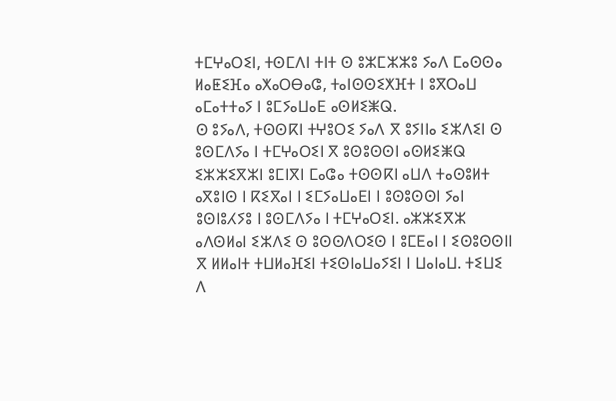ⵜⵎⵖⴰⵔⵉⵏ, ⵜⵙⵎⴷⵏ ⵜⵏⵜ ⵙ ⵓⵣⵎⵣⵣⵓ ⵢⴰⴷ ⵎⴰⵙⵙⴰ ⵍⴰⵟⵉⴼⴰ ⴰⵅⴰⵔⴱⴰⵛ, ⵜⴰⵏⵙⵙⵉⵅⴼⵜ ⵏ ⵓⴳⵔⴰⵡ ⴰⵎⴰⵜⵜⴰⵢ ⵏ ⵓⵎⵢⴰⵡⴰⴹ ⴰⵙⵍⵉⵥⵕ.
ⵙ ⵓⵢⴰⴷ, ⵜⵙⵙⴽⵏ ⵜⵖⵓⵔⵉ ⵢⴰⴷ ⴳ ⵓⵢⵏⵏⴰ ⵉⵣⴷⵉⵏ ⵙ ⵓⵙⵎⴷⵢⴰ ⵏ ⵜⵎⵖⴰⵔⵉⵏ ⴳ ⵓⵙⵓⵙⵙⵏ ⴰⵙⵍⵉⵥⵕ ⵉⵣⵣⵉⴳⵣⵏ ⵓⵎⵏⴳⵏ ⵎⴰⵛⴰ ⵜⵙⵙⴽⵏ ⴰⵡⴷ ⵜⴰⵙⵓⵍⵜ ⴰⴳⵓⵏⵙ ⵏ ⴽⵉⴳⴰⵏ ⵏ ⵉⵎⵢⴰⵡⴰⴹⵏ ⵏ ⵓⵙⵓⵙⵙⵏ ⵢⴰⵏ ⵓⵙⵏⵓⵃⵢⵓ ⵏ ⵓⵙⵎⴷⵢⴰ ⵏ ⵜⵎⵖⴰⵔⵉⵏ. ⴰⵣⵣⵉⴳⵣ ⴰⴷⵙⵍⴰⵏ ⵉⵣⴷⵉ ⵙ ⵓⵙⵙⴷⵔⵉⵙ ⵏ ⵓⵎⴹⴰⵏ ⵏ ⵉⵙⵓⵙⵙⵏⵏ ⴳ ⵍⵍⴰⵏⵜ ⵜⵡⵍⴰⴼⵉⵏ ⵜⵉⵙⵏⴰⵡⴰⵢⵉⵏ ⵏ ⵡⴰⵏⴰⵡ. ⵜⵉⵡⵉ ⴷ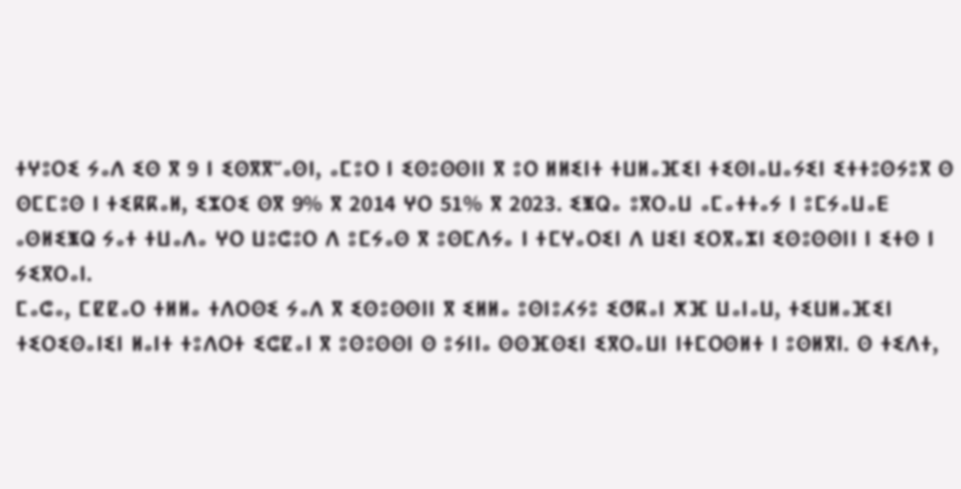ⵜⵖⵓⵔⵉ ⵢⴰⴷ ⵉⵙ ⴳ 9 ⵏ ⵉⵙⴳⴳⵯⴰⵙⵏ, ⴰⵎⵓⵔ ⵏ ⵉⵙⵓⵙⵙⵏⵏ ⴳ ⵓⵔ ⵍⵍⵉⵏⵜ ⵜⵡⵍⴰⴼⵉⵏ ⵜⵉⵙⵏⴰⵡⴰⵢⵉⵏ ⵉⵜⵜⵓⵙⵢⵓⴳ ⵙ ⵙⵎⵎⵓⵙ ⵏ ⵜⵉⴽⴽⴰⵍ, ⵉⵣⵔⵉ ⵙⴳ 9% ⴳ 2014 ⵖⵔ 51% ⴳ 2023. ⵉⵥⵕⴰ ⵓⴳⵔⴰⵡ ⴰⵎⴰⵜⵜⴰⵢ ⵏ ⵓⵎⵢⴰⵡⴰⴹ ⴰⵙⵍⵉⵥⵕ ⵢⴰⵜ ⵜⵡⴰⴷⴰ ⵖⵔ ⵡⵓⵛⵓⵔ ⴷ ⵓⵎⵢⴰⵙ ⴳ ⵓⵙⵎⴷⵢⴰ ⵏ ⵜⵎⵖⴰⵔⵉⵏ ⴷ ⵡⵉⵏ ⵉⵔⴳⴰⵣⵏ ⵉⵙⵓⵙⵙⵏⵏ ⵏ ⵉⵜⵙ ⵏ ⵢⵉⴳⵔⴰⵏ.
ⵎⴰⵛⴰ, ⵎⵇⵇⴰⵔ ⵜⵍⵍⴰ ⵜⴷⵔⵙⵉ ⵢⴰⴷ ⴳ ⵉⵙⵓⵙⵙⵏⵏ ⴳ ⵉⵍⵍⴰ ⵓⵙⵏⵓⵃⵢⵓ ⵉⵚⴽⴰⵏ ⵅⴼ ⵡⴰⵏⴰⵡ, ⵜⵉⵡⵍⴰⴼⵉⵏ ⵜⵉⵔⵉⵙⴰⵏⵉⵏ ⵍⴰⵏⵜ ⵜⵓⴷⵔⵜ ⵉⵛⵇⴰⵏ ⴳ ⵓⵙⵓⵙⵙⵏ ⵙ ⵓⵢⵏⵏⴰ ⵙⵙⴼⵙⵉⵏ ⵉⴳⵔⴰⵡⵏ ⵏⵜⵎⵔⵙⵍⵜ ⵏ ⵓⵙⵍⴳⵏ. ⵙ ⵜⵉⴷⵜ,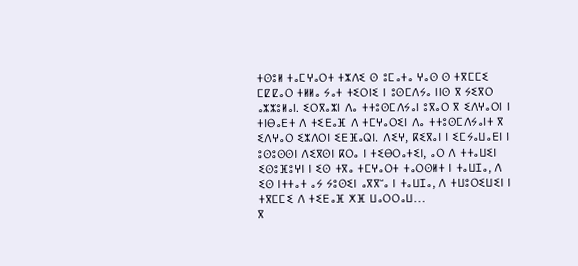ⵜⵙⵓⵍ ⵜⴰⵎⵖⴰⵔⵜ ⵜⵣⴷⵉ ⵙ ⵓⵎⴰⵜⴰ ⵖⴰⵙ ⵙ ⵜⴳⵎⵎⵉ ⵎⵇⵇⴰⵔ ⵜⵍⵍⴰ ⵢⴰⵜ ⵜⵉⵔⵏⵉ ⵏ ⵓⵙⵎⴷⵢⴰ ⵏⵏⵙ ⴳ ⵢⵉⴳⵔ ⴰⵣⵣⵓⵍⴰⵏ. ⵉⵔⴳⴰⵣⵏ ⴷⴰ ⵜⵜⵓⵙⵎⴷⵢⴰⵏ ⵓⴳⴰⵔ ⴳ ⵉⴷⵖⴰⵔⵏ ⵏ ⵜⵏⴱⴰⴹⵜ ⴷ ⵜⵉⴹⴰⴼ ⴷ ⵜⵎⵖⴰⵔⵉⵏ ⴷⴰ ⵜⵜⵓⵙⵎⴷⵢⴰⵏⵜ ⴳ ⵉⴷⵖⴰⵔ ⵉⵣⴷⵔⵏ ⵉⴹⴼⴰⵕⵏ. ⴷⵉⵖ, ⴽⵉⴳⴰⵏ ⵏ ⵉⵎⵢⴰⵡⴰⴹⵏ ⵏ ⵓⵙⵓⵙⵙⵏ ⴷⵉⴳⵙⵏ ⴽⵔⴰ ⵏ ⵜⵉⴱⵔⴰⵜⵉⵏ, ⴰⵔ ⴷ ⵜⵜⴰⵡⵉⵏ ⵉⵙⵓⴼⵓⵖⵏ ⵏ ⵉⵙ ⵜⴳⴰ ⵜⵎⵖⴰⵔⵜ ⵜⴰⵔⵙⵍⵜ ⵏ ⵜⴰⵡⵊⴰ, ⴷ ⵉⵙ ⵏⵜⵜⴰⵜ ⴰⵢ ⵢⵓⵙⵉⵏ ⴰⴳⴳⵯⴰ ⵏ ⵜⴰⵡⵊⴰ, ⴷ ⵜⵡⵓⵔⵉⵡⵉⵏ ⵏ ⵜⴳⵎⵎⵉ ⴷ ⵜⵉⴹⴰⴼ ⵅⴼ ⵡⴰⵔⵔⴰⵡ…
ⴳ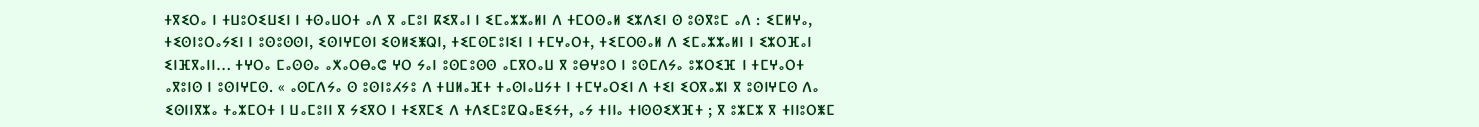ⵜⴳⵉⵔⴰ ⵏ ⵜⵡⵓⵔⵉⵡⵉⵏ ⵏ ⵜⵙⴰⵡⵔⵜ ⴰⴷ ⴳ ⴰⵎⵓⵏ ⴽⵉⴳⴰⵏ ⵏ ⵉⵎⴰⵣⵣⴰⵍⵏ ⴷ ⵜⵎⵔⵙⴰⵍ ⵉⵣⴷⵉⵏ ⵙ ⵓⵙⴳⵓⵎ ⴰⴷ : ⵉⵎⵍⵖⴰ, ⵜⵉⵙⵏⵓⵔⴰⵢⵉⵏ ⵏ ⵓⵙⵓⵙⵙⵏ, ⵉⵙⵏⵖⵎⵙⵏ ⵉⵙⵍⵉⵥⵕⵏ, ⵜⵉⵎⵙⵎⵓⵏⵉⵏ ⵏ ⵜⵎⵖⴰⵔⵜ, ⵜⵉⵎⵔⵙⴰⵍ ⴷ ⵉⵎⴰⵣⵣⴰⵍⵏ ⵏ ⵉⵣⵔⴼⴰⵏ ⵉⵏⴼⴳⴰⵏⵏ… ⵜⵖⵔⴰ ⵎⴰⵙⵙⴰ ⴰⵅⴰⵔⴱⴰⵛ ⵖⵔ ⵢⴰⵏ ⵓⵙⵎⵓⵙⵙ ⴰⵎⴳⵔⴰⵡ ⴳ ⵓⴱⵖⵓⵔ ⵏ ⵓⵙⵎⴷⵢⴰ ⵓⵣⵔⵉⴼ ⵏ ⵜⵎⵖⴰⵔⵜ ⴰⴳⵓⵏⵙ ⵏ ⵓⵙⵏⵖⵎⵙ. « ⴰⵙⵎⴷⵢⴰ ⵙ ⵓⵙⵏⵓⵃⵢⵓ ⴷ ⵜⵡⵍⴰⴼⵜ ⵜⴰⵙⵏⴰⵡⵢⵜ ⵏ ⵜⵎⵖⴰⵔⵉⵏ ⴷ ⵜⵉⵏ ⵉⵔⴳⴰⵣⵏ ⴳ ⵓⵙⵏⵖⵎⵙ ⴷⴰ ⵉⵙⵏⵏⴳⵣⴰ ⵜⴰⵣⵎⵔⵜ ⵏ ⵡⴰⵎⵓⵏⵏ ⴳ ⵢⵉⴳⵔ ⵏ ⵜⵉⴳⵎⵉ ⴷ ⵜⴷⵉⵎⵓⵇⵕⴰⵟⵉⵢⵜ, ⴰⵢ ⵜⵏⵏⴰ ⵜⵏⵙⵙⵉⵅⴼⵜ ; ⴳ ⵓⵣⵎⵣ ⴳ ⵜⵏⵏⵓⵔⵥⵎ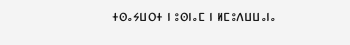ⵜⵙⴰⵢⵡⵔⵜ ⵏ ⵓⵙⵏⴰⵎ ⵏ ⵍⵎⵓⴷⵡⵡⴰⵏⴰ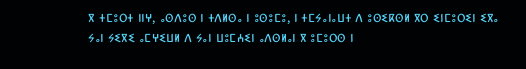ⴳ ⵜⵎⵓⵔⵜ ⵏⵏⵖ, ⴰⵙⴷⵓⵙ ⵏ ⵜⴷⵍⵙⴰ ⵏ ⵓⵙⵓⵎⵓ, ⵏ ⵜⵎⵢⴰⵏⴰⵡⵜ ⴷ ⵓⵙⵉⴽⵙⵍ ⴳⵔ ⵉⵏⵎⵓⵔⵉⵏ ⵉⴳⴰ ⵢⴰⵏ ⵢⵉⴳⵉ ⴰⵎⵖⵉⵡⵍ ⴷ ⵢⴰⵏ ⵡⵓⵎⵄⵉⵏ ⴰⴷⵙⵍⴰⵏ ⴳ ⵓⵎⵓⵔⵙ ⵏ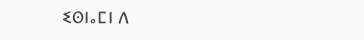ⵉⵙⵏⴰⵎⵏ ⴷ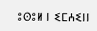ⵓⵙⵓⵍ ⵏ ⵉⵎⵄⵉⵏⵏ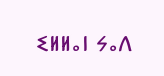ⵉⵍⵍⴰⵏ ⵢⴰⴷ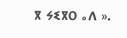ⴳ ⵢⵉⴳⵔ ⴰⴷ ».